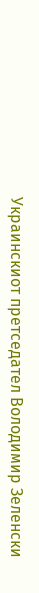Украинскиот претседател Володимир Зеленски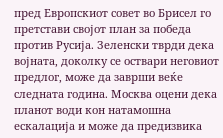пред Европскиот совет во Брисел го претстави својот план за победа против Русија. Зеленски тврди дека војната, доколку се оствари неговиот предлог, може да заврши веќе следната година. Москва оцени дека планот води кон натамошна ескалација и може да предизвика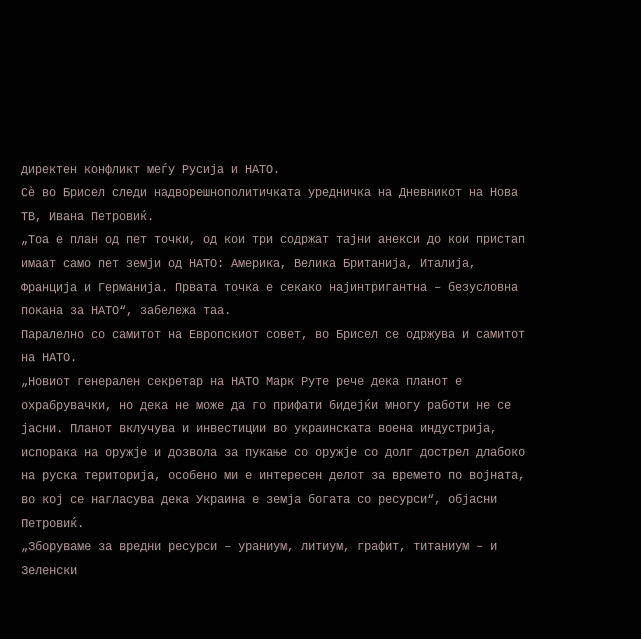директен конфликт меѓу Русија и НАТО.
Сè во Брисел следи надворешнополитичката уредничка на Дневникот на Нова ТВ, Ивана Петровиќ.
„Тоа е план од пет точки, од кои три содржат тајни анекси до кои пристап имаат само пет земји од НАТО: Америка, Велика Британија, Италија, Франција и Германија. Првата точка е секако најинтригантна – безусловна покана за НАТО“, забележа таа.
Паралелно со самитот на Европскиот совет, во Брисел се одржува и самитот на НАТО.
„Новиот генерален секретар на НАТО Марк Руте рече дека планот е охрабрувачки, но дека не може да го прифати бидејќи многу работи не се јасни. Планот вклучува и инвестиции во украинската воена индустрија, испорака на оружје и дозвола за пукање со оружје со долг дострел длабоко на руска територија, особено ми е интересен делот за времето по војната, во кој се нагласува дека Украина е земја богата со ресурси“, објасни Петровиќ.
„Зборуваме за вредни ресурси – ураниум, литиум, графит, титаниум – и Зеленски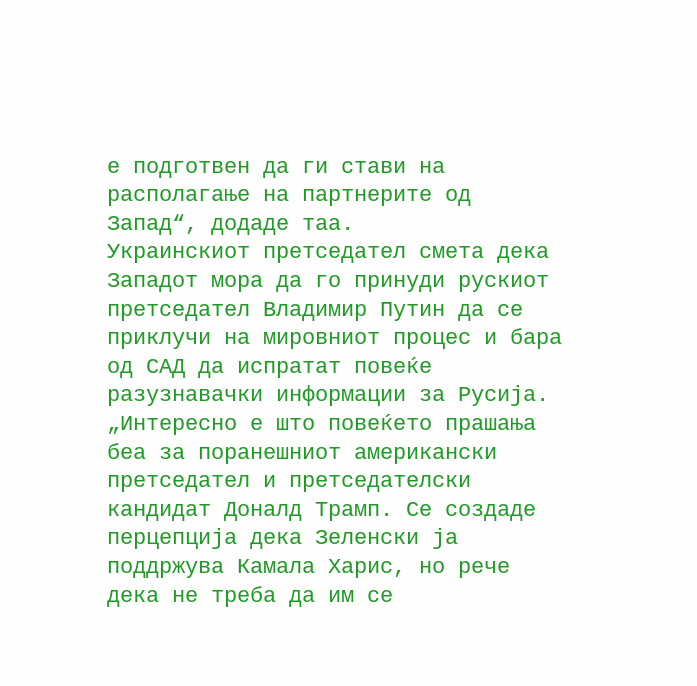е подготвен да ги стави на располагање на партнерите од Запад“, додаде таа.
Украинскиот претседател смета дека Западот мора да го принуди рускиот претседател Владимир Путин да се приклучи на мировниот процес и бара од САД да испратат повеќе разузнавачки информации за Русија.
„Интересно е што повеќето прашања беа за поранешниот американски претседател и претседателски кандидат Доналд Трамп. Се создаде перцепција дека Зеленски ја поддржува Камала Харис, но рече дека не треба да им се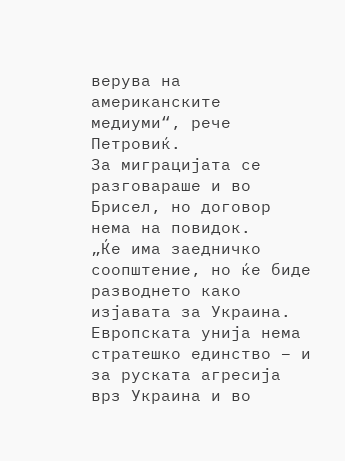верува на американските медиуми“, рече Петровиќ.
За миграцијата се разговараше и во Брисел, но договор нема на повидок.
„Ќе има заедничко соопштение, но ќе биде разводнето како изјавата за Украина. Европската унија нема стратешко единство – и за руската агресија врз Украина и во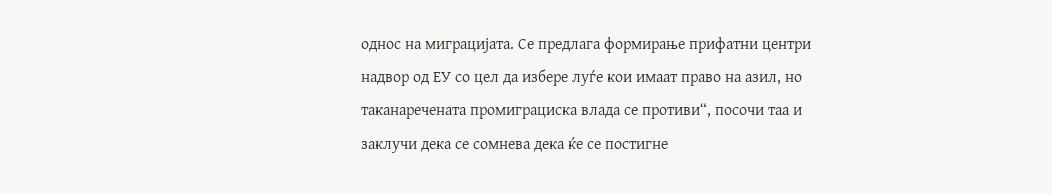однос на миграцијата. Се предлага формирање прифатни центри надвор од ЕУ со цел да избере луѓе кои имаат право на азил, но таканаречената промиграциска влада се противи“, посочи таа и заклучи дека се сомнева дека ќе се постигне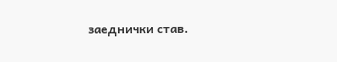заеднички став.